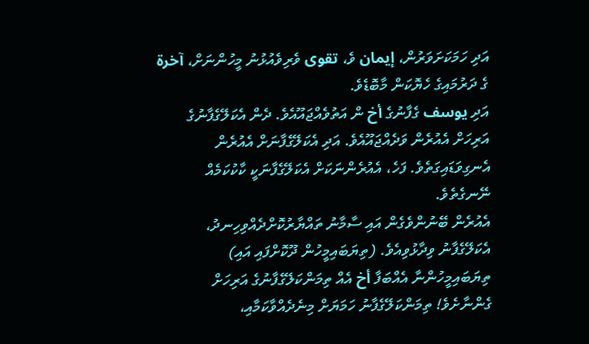އަދި ހަމަކަށަވަރުން، إيمان ވެ، تقوى ވެރިވެއުޅުނު މީހުންނަށް، آخرة ގެ ދަރުމައިގެ ހެޔޮކަން މާބޮޑެވެ.
އަދި يوسف ގެފާނުގެ أخ ން އަތުވެއްޖައޫއެވެ. ދެން އެކަލޭގެފާނުގެ އަރިހަށް އެއުރެން ވަދެއްޖައޫއެވެ. އަދި އެކަލޭގެފާނަށް އެއުރެން އެނގިވަޑައިގަތެވެ. ފަހެ، އެއުރެންނަކަށް އެކަލޭގެފާނަކީ ކާކުކަމެއް ނޭނގެތެވެ.
އެއުރެން ބޭނުންވެގެން އައި ސާމާނު ތައްޔާރުކޮށްދެއްވިހިނދު، އެކަލޭގެފާނު ވިދާޅުވިއެވެ. (ތިޔަބައިމީހުން ދޫކޮށްފައި އައި) ތިޔަބައިމީހުންނާ އެއްބަފާ أخ އެއް ތިމަންކަލޭގެފާނުގެ އަރިހަށް ގެންނާށެވެ! ތިމަންކަލޭގެފާނު ހަމަޔަށް މިނެދެއްވާކަމާއި،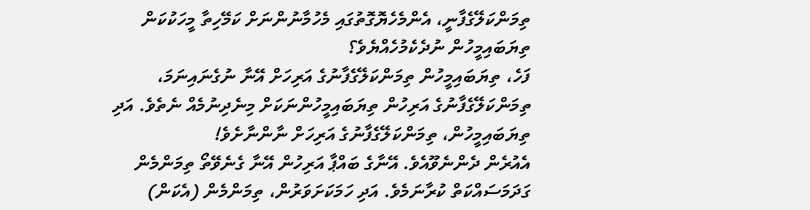ތިމަންކަލޭގެފާނީ، އެންމެހެޔޮގޮތުގައި މެހުމާނުންނަށް ކަމޭހިތާ މީހަކުކަން ތިޔަބައިމީހުން ނުދެކެމުހެއްޔެވެ؟
ފަހެ، ތިޔަބައިމީހުން ތިމަންކަލޭގެފާނުގެ އަރިހަށް އޭނާ ނުގެނައިނަމަ، ތިމަންކަލޭގެފާނުގެ އަރިހުން ތިޔަބައިމީހުންނަކަށް މިނެދިނުމެއް ނެތެވެ. އަދި ތިޔަބައިމީހުން، ތިމަންކަލޭގެފާނުގެ އަރިހަށް ނާންނާށެވެ!
އެއުރެން ދެންނެވޫއެވެ. އޭނާގެ ބައްޕާ އަރިހުން އޭނާ ގެނެވޭތޯ ތިމަންމެން ގަދަމަސައްކަތް ކުރާނަމެވެ. އަދި ހަމަކަށަވަރުން، ތިމަންމެން (އެކަން)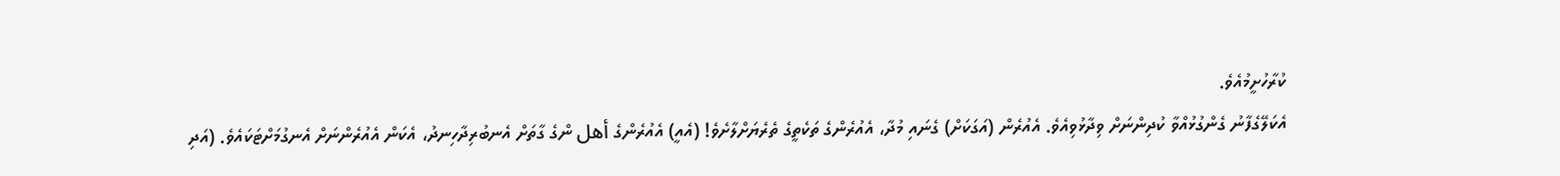ކުރާހުށީމުއެވެ.
އެކަލޭގެފާނު ގެންގުޅުއްވާ ކުދިންނަށް ވިދާޅުވިއެވެ. އެއުރެން (އަގަކަށް) ގެނައި މުދާ، އެއުރެންގެ ތަކެތީގެ ތެރެޔަށްލާށެވެ! (އެއީ) އެއުރެންގެ أهل ންގެ ގާތަށް އެނބުރިދާހިނދު، އެކަން އެއުރެންނަށް އެނގުމަށްޓަކައެވެ. (އަދި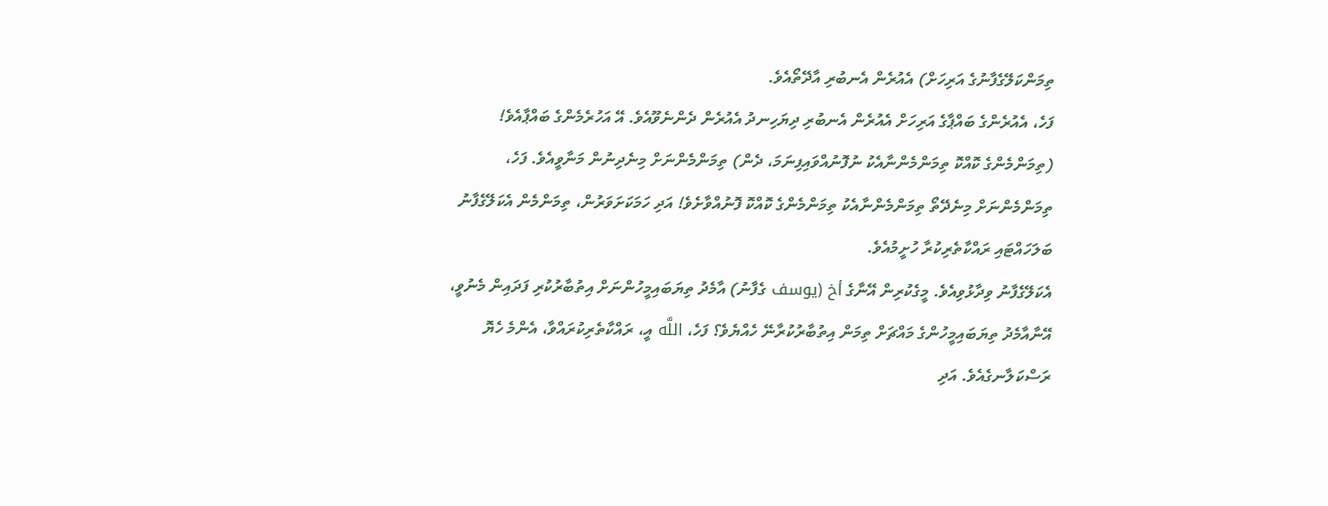ތިމަންކަލޭގެފާނުގެ އަރިހަށް) އެއުރެން އެނބުރި އާދޭތޯއެވެ.
ފަހެ، އެއުރެންގެ ބައްޕާގެ އަރިހަށް އެއުރެން އެނބުރި ދިޔަހިނދު އެއުރެން ދެންނެވޫއެވެ. އޭ އަހުރެމެންގެ ބައްޕާއެވެ! (ތިމަންމެންގެ ކޮއްކޮ ތިމަންމެންނާއެކު ނުފޮނުއްވައިފިނަމަ، ދެން) ތިމަންމެންނަށް މިނެދިނުން މަނާވީއެވެ. ފަހެ، ތިމަންމެންނަށް މިނެދޭތޯ ތިމަންމެންނާއެކު ތިމަންމެންގެ ކޮއްކޮ ފޮނުއްވާށެވެ! އަދި ހަމަކަށަވަރުން، ތިމަންމެން އެކަލޭގެފާނު ބަލަހައްޓައި ރައްކާތެރިކުރާ ހުށީމުއެވެ.
އެކަލޭގެފާނު ވިދާޅުވިއެވެ. މީގެކުރިން އޭނާގެ أخ (يوسف ގެފާނު) އާމެދު ތިޔަބައިމީހުންނަށް އިތުބާރުކުރި ފަދައިން މެނުވީ، އޭނާއާމެދު ތިޔަބައިމީހުންގެ މައްޗަށް ތިމަން އިތުބާރުކުރާނޭ ހެއްޔެވެ؟ ފަހެ، اللَّه އީ، ރައްކާތެރިކުރައްވާ، އެންމެ ހެޔޮ ރަސްކަލާނގެއެވެ. އަދި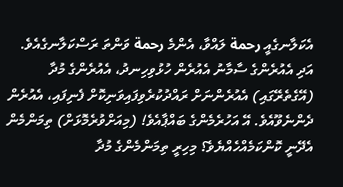އެކަލާނގެއީ رحمة ލައްވާ، އެންމެ رحمة ވަންތަ ރަސްކަލާނގެއެވެ.
އަދި އެއުރެންގެ ސާމާނު އެއުރެން ހުޅުވިހިނދު، އެއުރެންގެ މުދާ (އޭގެތެރޭގައި) އެއުރެންނަށް ރައްދުކުރެވިފައިވަނިކޮށް ފެނިފައި، އެއުރެން ދެންނެވޫއެވެ. އޭ އަހުރެމެންގެ ބައްޕާއެވެ! (މިއަށްވުރެމޮޅަށް) ތިމަންމެން އެދޭނީ ކޮންކަމެއްހެއްޔެވެ؟ މިހިރީ ތިމަންމެންގެ މުދާ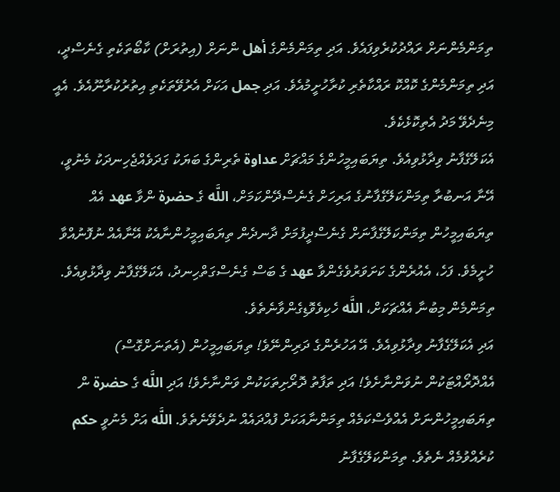ތިމަންމެންނަށް ރައްދުކުރެވިފައެވެ. އަދި ތިމަންމެންގެ أهل ންނަށް (އިތުރަށް) ކާބޯތަކެތި ގެނެސްދީ، އަދި ތިމަންމެންގެ ކޮއްކޮ ރައްކާތެރި ކުރާހުށީމުއެވެ. އަދި جمل އަކަށް އެރުވޭތަކެތި އިތުރުކުރާނޫއެވެ. އެއީ މިނެދެވޭ މަދު އެތިކޮޅެކެވެ.
އެކަލޭގެފާނު ވިދާޅުވިއެވެ. ތިޔަބައިމީހުންގެ މައްޗަށް عداوة ތެރިންގެ ބަޔަކު ގަދަވެއްޖެހިނދަކު މެނުވީ، އޭނާ އަނބުރާ ތިމަންކަލޭގެފާނުގެ އަރިހަށް ގެނެސްދޭންކަމަށް، اللَّه ގެ حضرة ންވާ عهد އެއް ތިޔަބައިމީހުން ތިމަންކަލޭގެފާނަށް ގެނެސްދީފުމަށް ދާނދެން ތިޔަބައިމީހުންނާއެކު އޭނާއެއް ނުފޮނުއްވާ ހުށީމެވެ. ފަހެ، އެއުރެންގެ ކަށަވަރުވެގެންވާ عهد ގެ ބަސް ގެނެސްގަތްހިނދު، އެކަލޭގެފާނު ވިދާޅުވިއެވެ. ތިމަންމެން މިބުނާ އެއްޗަކަށް، اللَّه ހެކިވެވޮޑިގެންވާނެތެވެ.
އަދި އެކަލޭގެފާނު ވިދާޅުވިއެވެ. އޭ އަހުރެންގެ ދަރިންނޭވެ! ތިޔަބައިމީހުން (އެތަނަށްގޮސް) އެއްދޮރޯއްޓަކުން ނުވަންނާށެވެ! އަދި ތަފާތު ދޮރޯށިތަކަކުން ވަންނާށެވެ! އަދި اللَّه ގެ حضرة ން ތިޔަބައިމީހުންނަށް އެއްވެސްކަމެއް ތިމަންނާއަކަށް ފުއްދައެއް ނުދެވޭނެތެވެ. اللَّه އަށް މެނުވީ حكم ކުރެއްވުމެއް ނެތެވެ. ތިމަންކަލޭގެފާނު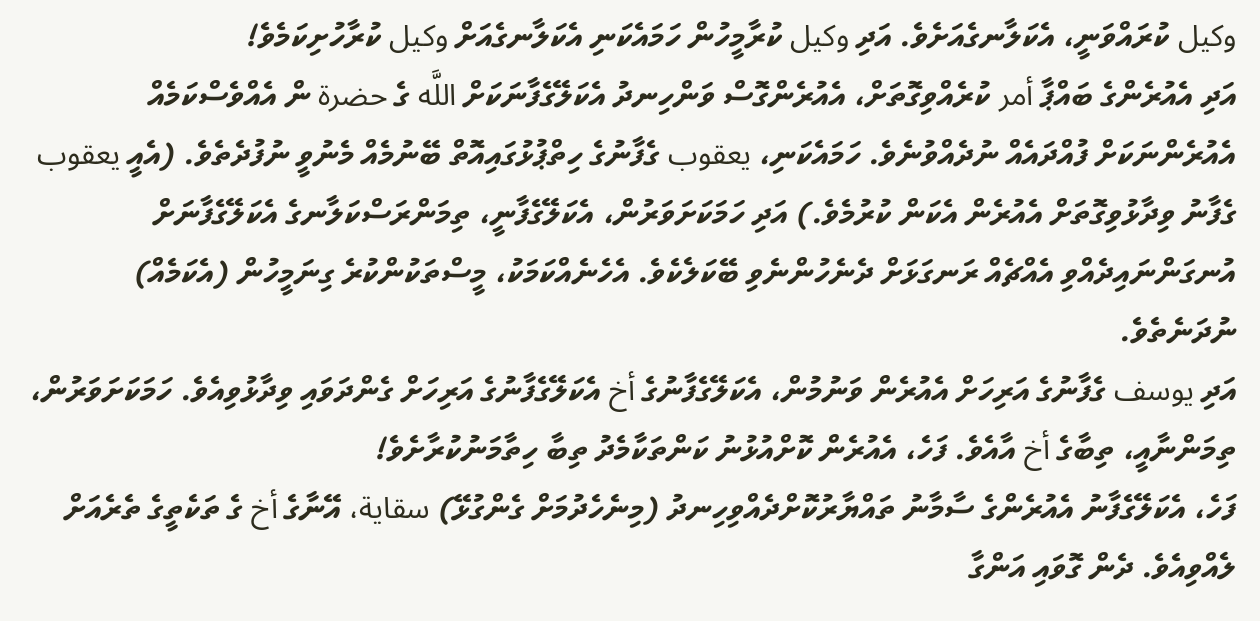وكيل ކުރައްވަނީ، އެކަލާނގެއަށެވެ. އަދި وكيل ކުރާމީހުން ހަމައެކަނި އެކަލާނގެއަށް وكيل ކުރާހުށިކަމެވެ!
އަދި އެއުރެންގެ ބައްޕާ أمر ކުރެއްވިގޮތަށް، އެއުރެންގޮސް ވަންހިނދު އެކަލޭގެފާނަކަށް اللَّه ގެ حضرة ން އެއްވެސްކަމެއް އެއުރެންނަކަށް ފުއްދައެއް ނުދެއްވުނެވެ. ހަމައެކަނި، يعقوب ގެފާނުގެ ހިތްޕުޅުގައިއޮތް ބޭނުމެއް މެނުވީ ނުފުދެތެވެ. (އެއީ يعقوب ގެފާނު ވިދާޅުވިގޮތަށް އެއުރެން އެކަން ކުރުމެވެ.) އަދި ހަމަކަށަވަރުން، އެކަލޭގެފާނީ، ތިމަންރަސްކަލާނގެ އެކަލޭގެފާނަށް އުނގަންނައިދެއްވި އެއްޗެއް ރަނގަޅަށް ދެނެހުންނެވި ބޭކަލެކެވެ. އެހެނެއްކަމަކު، މީސްތަކުންކުރެ ގިނަމީހުން (އެކަމެއް) ނުދަނެތެވެ.
އަދި يوسف ގެފާނުގެ އަރިހަށް އެއުރެން ވަނުމުން، އެކަލޭގެފާނުގެ أخ އެކަލޭގެފާނުގެ އަރިހަށް ގެންދަވައި ވިދާޅުވިއެވެ. ހަމަކަށަވަރުން، ތިމަންނާއީ، ތިބާގެ أخ އާއެވެ. ފަހެ، އެއުރެން ކޮށްއުޅުނު ކަންތަކާމެދު ތިބާ ހިތާމަނުކުރާށެވެ!
ފަހެ، އެކަލޭގެފާނު އެއުރެންގެ ސާމާނު ތައްޔާރުކޮށްދެއްވިހިނދު (މިނެހެދުމަށް ގެންގުޅޭ) سقاية، އޭނާގެ أخ ގެ ތަކެތީގެ ތެރެއަށް ލެއްވިއެވެ. ދެން ގޮވައި އަންގާ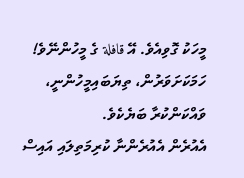މީހަކު ގޮވިއެވެ. އޭ قافلة ގެ މީހުންނޭވެ! ހަމަކަށަވަރުން، ތިޔަބައިމީހުންނީ، ވައްކަންކުރާ ބަޔެކެވެ.
އެއުރެން އެއުރެންނާ ކުރިމަތިލައި އައިސް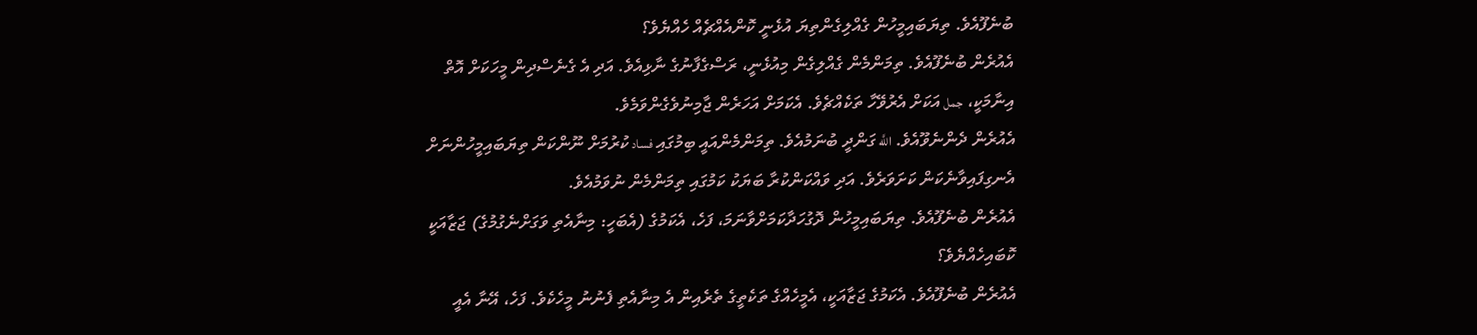ބުނެފޫއެވެ. ތިޔަބައިމީހުން ގެއްލިގެންތިޔަ އުޅެނީ ކޮންއެއްޗެއް ހެއްޔެވެ؟
އެއުރެން ބުނެފޫއެވެ. ތިމަންމެން ގެއްލިގެން މިއުޅެނީ، ރަސްގެފާނުގެ ނާޅިއެވެ. އަދި އެ ގެނެސްދިން މީހަކަށް އޮތް އިނާމަކީ، جمل އަކަށް އެރުވޭހާ ތަކެއްޗެވެ. އެކަމަށް އަހަރެން ޖާމިނުވެގެންވަމެވެ.
އެއުރެން ދެންނެވޫއެވެ. اللَّه ގަންދީ ބުނަމުއެވެ. ތިމަންމެންއައީ ބިމުގައި فساد ކުރުމަށް ނޫންކަން ތިޔަބައިމީހުންނަށް އެނގިފައިވާނެކަން ކަށަވަރެވެ. އަދި ވައްކަންކުރާ ބަޔަކު ކަމުގައި ތިމަންމެން ނުވަމުއެވެ.
އެއުރެން ބުނެފޫއެވެ. ތިޔަބައިމީހުން ދޮގުހަދާކަމަށްވާނަމަ، ފަހެ، އެކަމުގެ (އެބަހީ: މިނާއެތި ވަގަށްނެގުމުގެ) ޖަޒާއަކީ ކޮބައިހެއްޔެވެ؟
އެއުރެން ބުނެފޫއެވެ. އެކަމުގެ ޖަޒާއަކީ، އެމީހެއްގެ ތަކެތީގެ ތެރެއިން އެ މިނާއެތި ފެނުނު މީހެކެވެ. ފަހެ، އޭނާ އެއީ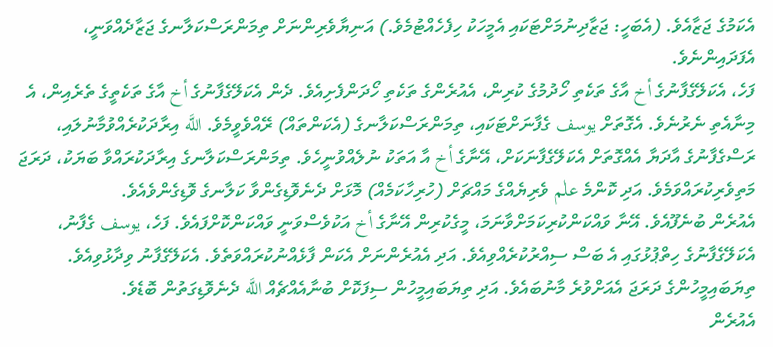އެކަމުގެ ޖަޒާއެވެ. (އެބަހީ: ޖަޒާދިނުމަށްޓަކައި އެމީހަކު ހިފެހެއްޓުމެވެ.) އަނިޔާވެރިންނަށް ތިމަންރަސްކަލާނގެ ޖަޒާދެއްވަނީ، އެފަދައިންނެވެ.
ފަހެ، އެކަލޭގެފާނުގެ أخ އާގެ ތަކެތި ހޯދުމުގެ ކުރިން، އެއުރެންގެ ތަކެތި ހޯދަންފެށިއެވެ. ދެން އެކަލޭގެފާނުގެ أخ އާގެ ތަކެތީގެ ތެރެއިން، އެ މިނާއެތި ނެރުނެވެ. އެގޮތަށް يوسف ގެފާނަށްޓަކައި، ތިމަންރަސްކަލާނގެ (އެކަންތައް) ރޭއްވެވީމެވެ. اللَّه އިރާދަކުރެއްވުމާނުލައި، ރަސްގެފާނުގެ އާދަޔާ އެއްގޮތަށް އެކަލޭގެފާނަކަށް، އޭނާގެ أخ އާ އަތަކު ނުލެއްވުނީހެވެ. ތިމަންރަސްކަލާނގެ އިރާދަކުރައްވާ ބަޔަކު، ދަރަޖަ މަތިވެރިކުރައްވަމެވެ. އަދި ކޮންމެ علٰم ވެރިޔެއްގެ މައްޗަށް (ހުރިހާކަމެއް) މޮޅަށް ދެނެވޮޑިގެންވާ ކަލާނގެ ވޮޑިގެންވެއެވެ.
އެއުރެން ބުނެފޫއެވެ. އޭނާ ވައްކަންކުރިކަމަށްވާނަމަ، މީގެކުރިން އޭނާގެ أخ އަކުވެސްވަނީ ވައްކަންކޮށްފައެވެ. ފަހެ، يوسف ގެފާނު، އެކަލޭގެފާނުގެ ހިތްޕުޅުގައި އެ ބަސް ސިއްރުކުރެއްވިއެވެ. އަދި އެއުރެންނަށް އެކަން ފާޅެއްނުކުރައްވަތެވެ. އެކަލޭގެފާނު ވިދާޅުވިއެވެ. ތިޔަބައިމީހުންގެ ދަރަޖަ އެއަށްވުރެ މާނުބައެވެ. އަދި ތިޔަބައިމީހުން ސިފަކޮށް ބުނާއެއްޗެއް اللَّه ދެނެވޮޑިގަތުން ބޮޑެވެ.
އެއުރެން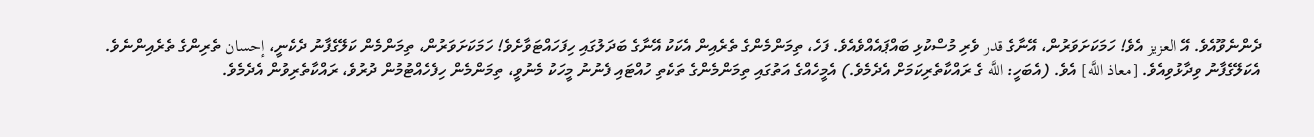ދެންނެވޫއެވެ. އޭ العزيز އެވެ! ހަމަކަށަވަރުން، އޭނާގެ قدر ވެރި މުސްކުޅި ބައްޕައެއްވެއެވެ. ފަހެ، ތިމަންމެންގެ ތެރެއިން އެކަކު އޭނާގެ ބަދަލުގައި ހިފަހައްޓަވާށެވެ! ހަމަކަށަވަރުން، ތިމަންމެން ކަލޭގެފާނު ދެކެނީ، إحسان ތެރިންގެ ތެރެއިންނެވެ.
އެކަލޭގެފާނު ވިދާޅުވިއެވެ. [معاذ اللَّه] އެވެ. (އެބަހީ: اللَّه ގެ ރައްކާތެރިކަމަށް އެދެމެވެ.) އެމީހެއްގެ އަތުގައި ތިމަންމެންގެ ތަކެތި ހުއްޓައި ފެނުނު މީހަކު މެނުވީ، ތިމަންމެން ހިފެހެއްޓުމުން ދުރުވެ، ރައްކާތެރިވުން އެދެމެވެ.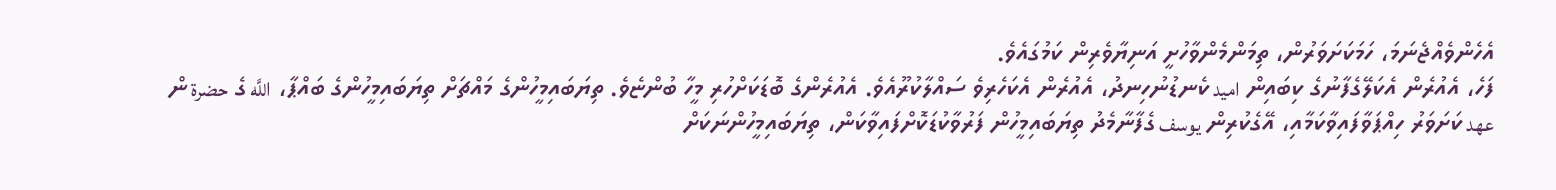އެހެންވެއްޖެނަމަ، ހަމަކަށަވަރުން، ތިމަންމެންވާހުށީ އަނިޔާވެރިން ކަމުގައެވެ.
ފަހެ، އެއުރެން އެކަލޭގެފާނުގެ ކިބައިން اميد ކެނޑުނުހިނދު، އެއުރެން އެކަހެރިވެ ސައްލާކުރޫއެވެ. އެއުރެންގެ ބޮޑަކަށްހުރި މީހާ ބުންޏެވެ. ތިޔަބައިމީހުންގެ މައްޗަށް ތިޔަބައިމީހުންގެ ބައްޕާ، اللَّه ގެ حضرة ން عهد ކަށަވަރު ހިއްޕަވާފައިވާކަމާއި، އޭގެކުރިން يوسف ގެފާނާމެދު ތިޔަބައިމީހުން ފަރުވާކުޑަކޮށްފައިވާކަން، ތިޔަބައިމީހުންނަކަށް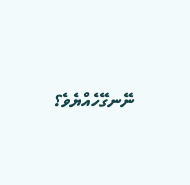ނޭނގޭހެއްޔެވެ؟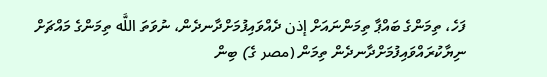ފަހެ، ތިމަންގެ ބައްޕާ ތިމަންނައަށް إذن ދެއްވައިފުމަށްދާނދެން، ނުވަތަ اللَّه ތިމަންގެ މައްޗަށް ނިޔާކުރައްވައިފުމަށްދާނދެން ތިމަން (مصر ގެ) ބިން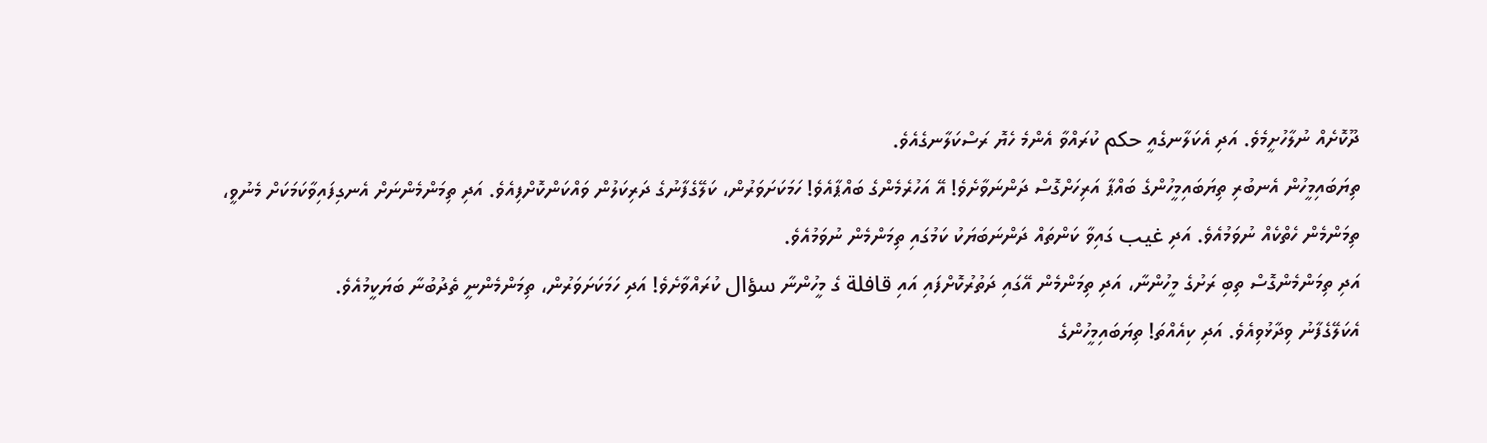ދޫކޮށެއް ނުލާހުށީމެވެ. އަދި އެކަލާނގެއީ حكم ކުރައްވާ އެންމެ ހެޔޮ ރަސްކަލާނގެއެވެ.
ތިޔަބައިމީހުން އެނބުރި ތިޔަބައިމީހުންގެ ބައްޕާ އަރިހަށްގޮސް ދަންނަވާށެވެ! އޭ އަހުރެމެންގެ ބައްޕާއެވެ! ހަމަކަށަވަރުން، ކަލޭގެފާނުގެ ދަރިކަލުން ވައްކަންކޮށްފިއެވެ. އަދި ތިމަންމެންނަށް އެނގިފައިވާކަމަކަށް މެނުވީ، ތިމަންމެން ހެތްކެއް ނުވަމުއެވެ. އަދި غيب ގައިވާ ކަންތައް ދަންނަބަޔަކު ކަމުގައި ތިމަންމެން ނުވަމުއެވެ.
އަދި ތިމަންމެންގޮސް ތިބި ރަށުގެ މީހުންނާ، އަދި ތިމަންމެން އޭގައި ދަތުރުކޮށްފައި އައި قافلة ގެ މީހުންނާ سؤال ކުރައްވާށެވެ! އަދި ހަމަކަށަވަރުން، ތިމަންމެންނީ ތެދުބުނާ ބަޔަކީމުއެވެ.
އެކަލޭގެފާނު ވިދާޅުވިއެވެ. އަދި ކިއެއްތަ! ތިޔަބައިމީހުންގެ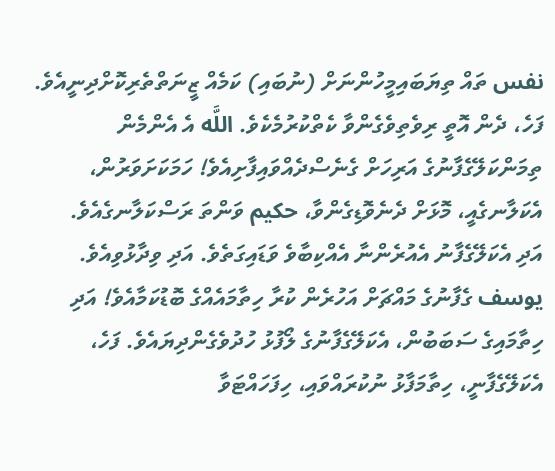نفس ތައް ތިޔަބައިމީހުންނަށް (ނުބައި) ކަމެއް ޒީނަތްތެރިކޮށްދިނީއެވެ. ފަހެ، ދެން އޮތީ ރިވެތިވެގެންވާ ކެތްކުރުމެކެވެ. اللَّه އެ އެންމެން ތިމަންކަލޭގެފާނުގެ އަރިހަށް ގެނެސްދެއްވައިފާށިއެވެ! ހަމަކަށަވަރުން، އެކަލާނގެއީ، މޮޅަށް ދެނެވޮޑިގެންވާ، حكيم ވަންތަ ރަސްކަލާނގެއެވެ.
އަދި އެކަލޭގެފާނު އެއުރެންނާ އެއްކިބާވެ ވަޑައިގަތެވެ. އަދި ވިދާޅުވިއެވެ. يوسف ގެފާނުގެ މައްޗަށް އަހުރެން ކުރާ ހިތާމައެއްގެ ބޮޑުކަމާއެވެ! އަދި ހިތާމައިގެ ސަބަބުން، އެކަލޭގެފާނުގެ ލޯފުޅު ހުދުވެގެންދިޔައެވެ. ފަހެ، އެކަލޭގެފާނީ، ހިތާމަފާޅު ނުކުރައްވައި، ހިފަހައްޓަވާ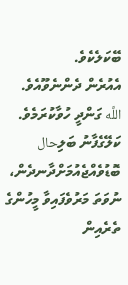ބޭކަލެކެވެ.
އެއުރެން ދެންނެވޫއެވެ. اللَّه ގަންދީ ހުވާކުރަމެވެ. ކަލޭގެފާނު ބަލިحال ބޮޑުވެއްޖެއުމަށްދާނދެން، ނުވަތަ މަރުވެފައިވާ މީހުންގެ ތެރެއިން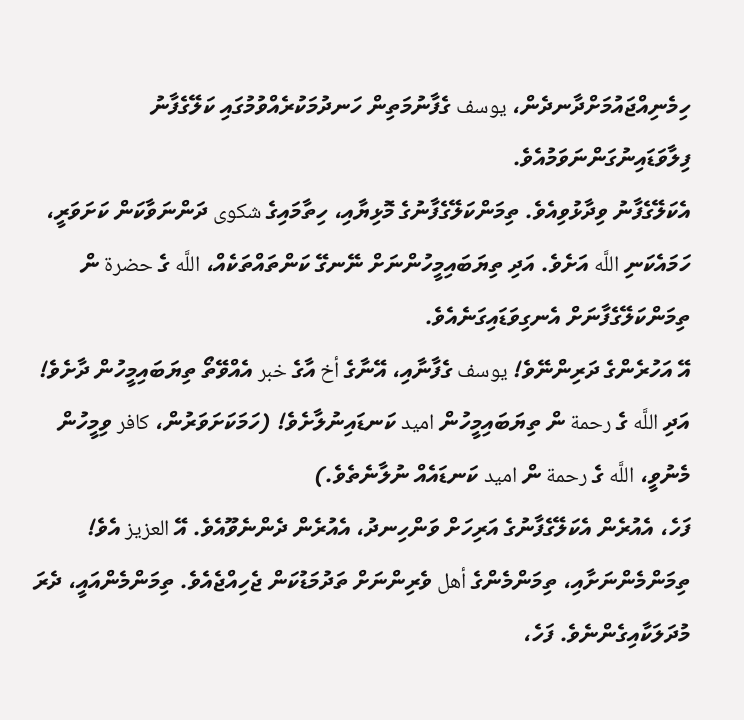ހިމެނިއްޖައުމަށްދާނދެން، يوسف ގެފާނުމަތިން ހަނދުމަކުރެއްވުމުގައި ކަލޭގެފާނު ފިލާވަޑައިނުގަންނަވަމުއެވެ.
އެކަލޭގެފާނު ވިދާޅުވިއެވެ. ތިމަންކަލޭގެފާނުގެ މޮޅިޔާއި، ހިތާމައިގެ شكوى ދަންނަވާކަން ކަށަވަރީ، ހަމައެކަނި اللَّه އަށެވެ. އަދި ތިޔަބައިމީހުންނަށް ނޭނގޭ ކަންތައްތަކެއް، اللَّه ގެ حضرة ން ތިމަންކަލޭގެފާނަށް އެނގިވަޑައިގަނެއެވެ.
އޭ އަހުރެންގެ ދަރިންނޭވެ! يوسف ގެފާނާއި، އޭނާގެ أخ އާގެ خبر އެއްވޭތޯ ތިޔަބައިމީހުން ދާށެވެ! އަދި اللَّه ގެ رحمة ން ތިޔަބައިމީހުން اميد ކަނޑައިނުލާށެވެ! (ހަމަކަށަވަރުން، كافر ވިމީހުން މެނުވީ، اللَّه ގެ رحمة ން اميد ކަނޑައެއް ނުލާނެތެވެ.)
ފަހެ، އެއުރެން އެކަލޭގެފާނުގެ އަރިހަށް ވަންހިނދު، އެއުރެން ދެންނެވޫއެވެ. އޭ العزيز އެވެ! ތިމަންމެންނަށާއި، ތިމަންމެންގެ أهل ވެރިންނަށް ތަދުމަޑުކަން ޖެހިއްޖެއެވެ. ތިމަންމެންއައީ، ދެރަ މުދަލަކާއިގެންނެވެ. ފަހެ،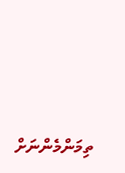ތިމަންމެންނަށް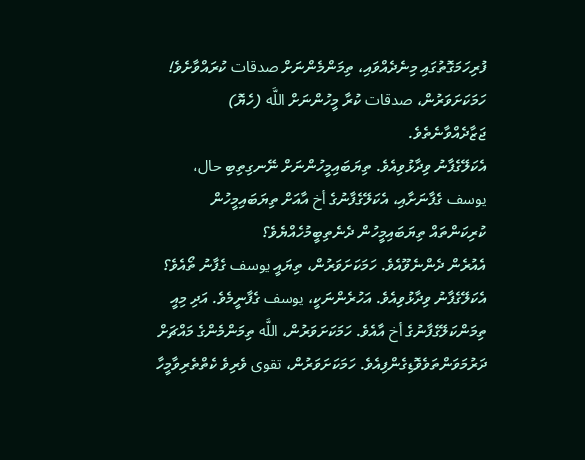ފުރިހަމަގޮތުގައި މިނެދެއްވައި، ތިމަންމެންނަށް صدقات ކުރައްވާށެވެ! ހަމަކަށަވަރުން، صدقات ކުރާ މީހުންނަށް اللَّه (ހެޔޮ) ޖަޒާދެއްވާނެތެވެ.
އެކަލޭގެފާނު ވިދާޅުވިއެވެ. ތިޔަބައިމީހުންނަށް ނޭނގިތިބި حال، يوسف ގެފާނަށާއި، އެކަލޭގެފާނުގެ أخ އާއަށް ތިޔަބައިމީހުން ކުރިކަންތައް ތިޔަބައިމީހުން ދެނެތިބީމުހެއްޔެވެ؟
އެއުރެން ދެންނެވޫއެވެ. ހަމަކަށަވަރުން، ތިޔައީ يوسف ގެފާނު ތޯއެވެ؟ އެކަލޭގެފާނު ވިދާޅުވިއެވެ. އަހުރެންނަކީ، يوسف ގެފާނީމެވެ. އަދި މިއީ ތިމަންކަލޭގެފާނުގެ أخ އާއެވެ. ހަމަކަށަވަރުން، اللَّه ތިމަންމެންގެ މައްޗަށް ދަރުމަވަންތަވެވޮޑިގެންފިއެވެ. ހަމަކަށަވަރުން، تقوى ވެރިވެ ކެތްތެރިވާމީހާ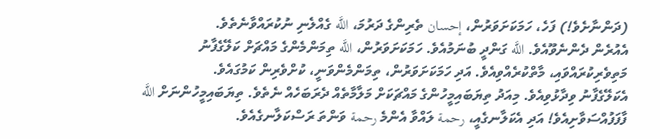(ދަންނާށެވެ!) ފަހެ، ހަމަކަށަވަރުން، إحسان ތެރިންގެ ދަރުމަ، اللَّه ގެއްލެނި ނުކުރައްވާނެތެވެ.
އެއުރެން ދެންނެވޫއެވެ. اللَّه ގަންދީ ބުނަމުއެވެ. ހަމަކަށަވަރުން، اللَّه ތިމަންމެންގެ މައްޗަށް ކަލޭގެފާނު މަތިވެރިކުރައްވައި، މާތްކުރެއްވިއެވެ. އަދި ހަމަކަށަވަރުން، ތިމަންމެންވަނީ، ކުށްވެރިން ކަމުގައެވެ.
އެކަލޭގެފާނު ވިދާޅުވިއެވެ. މިއަދު ތިޔަބައިމީހުންގެ މައްޗަކަށް މަލާމާތެއް ދެރަބަހެއް ނެތެވެ. ތިޔަބައިމީހުންނަށް اللَّه ފާފަފުއްސަވާށިއެވެ! އަދި އެކަލާނގެއީ، رحمة ލައްވާ އެންމެ رحمة ވަންތަ ރަސްކަލާނގެއެވެ.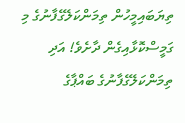ތިޔަބައިމީހުން ތިމަންކަލޭގެފާނުގެ މި ގަމީސްކޮޅާއިގެން ދާށެވެ! އަދި ތިމަންކަލޭގެފާނުގެ ބައްޕާގެ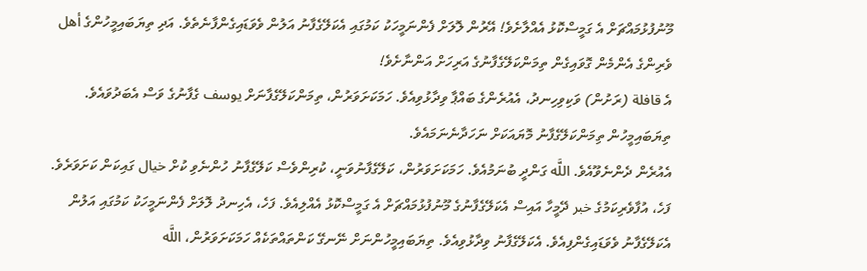މޫނުފުޅުމައްޗަށް އެ ގަމީސްކޮޅު އެއްލާށެވެ! އޭރުން ލޮލަށް ފެންނަމީހަކު ކަމުގައި އެކަލޭގެފާނު އަލުން ވެވަޑައިގެންފާނެތެވެ. އަދި ތިޔަބައިމީހުންގެ أهل ވެރިންގެ އެންމެން ގޮވައިގެން ތިމަންކަލޭގެފާނުގެ އަރިހަށް އަންނާށެވެ!
އެ قافلة (ރަށުން) ވަކިވިހިނދު، އެއުރެންގެ ބައްޕާ ވިދާޅުވިއެވެ. ހަމަކަށަވަރުން، ތިމަންކަލޭގެފާނަށް يوسف ގެފާނުގެ ވަސް އެބަދުވައެވެ. ތިޔަބައިމީހުން ތިމަންކަލޭގެފާނު މޮޔައަކަށް ނަހަދާނެނަމައެވެ.
އެއުރެން ދެންނެވޫއެވެ. اللَّه ގަންދީ ބުނަމުއެވެ. ހަމަކަށަވަރުން، ކަލޭގެފާނުވަނީ، ކުރިންވެސް ކަލޭގެފާނު ހުންނެވި ކުށް خيال ގައިކަން ކަށަވަރެވެ.
ފަހެ، އުފާވެރިކަމުގެ خبر ދޭމީހާ އައިސް އެކަލޭގެފާނުގެ މޫނުފުޅުމައްޗަށް އެ ގަމީސްކޮޅު އެއްލިއެވެ. ފަހެ، އެހިނދު ލޮލަށް ފެންނަމީހަކު ކަމުގައި އަލުން އެކަލޭގެފާނު ވެވަޑައިގެންފިއެވެ. އެކަލޭގެފާނު ވިދާޅުވިއެވެ. ތިޔަބައިމީހުންނަށް ނޭނގޭ ކަންތައްތަކެއް ހަމަކަށަވަރުން، اللَّه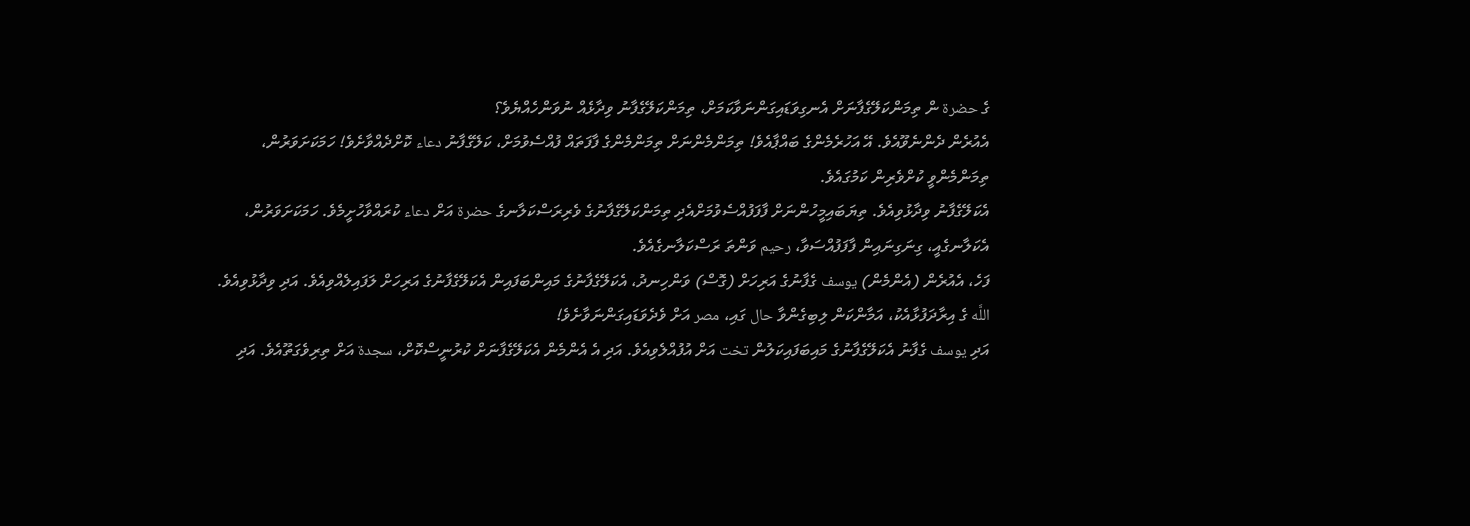ގެ حضرة ން ތިމަންކަލޭގެފާނަށް އެނގިވަޑައިގަންނަވާކަމަށް، ތިމަންކަލޭގެފާނު ވިދާޅެއް ނުވަންހެއްޔެވެ؟
އެއުރެން ދެންނެވޫއެވެ. އޭ އަހުރެމެންގެ ބައްޕާއެވެ! ތިމަންމެންނަށް ތިމަންމެންގެ ފާފަތައް ފުއްސެވުމަށް، ކަލޭގެފާނު دعاء ކޮށްދެއްވާށެވެ! ހަމަކަށަވަރުން، ތިމަންމެންވީ ކުށްވެރިން ކަމުގައެވެ.
އެކަލޭގެފާނު ވިދާޅުވިއެވެ. ތިޔަބައިމީހުންނަށް ފާފަފުއްސެވުމަށްއެދި ތިމަންކަލޭގެފާނުގެ ވެރިރަސްކަލާނގެ حضرة އަށް دعاء ކުރައްވާހުށީމެވެ. ހަމަކަށަވަރުން، އެކަލާނގެއީ، ގިނަގިނައިން ފާފަފުއްސަވާ، رحيم ވަންތަ ރަސްކަލާނގެއެވެ.
ފަހެ، އެއުރެން (އެންމެން) يوسف ގެފާނުގެ އަރިހަށް (ގޮސް) ވަންހިނދު، އެކަލޭގެފާނުގެ މައިންބަފައިން އެކަލޭގެފާނުގެ އަރިހަށް ލަފައިލެއްވިއެވެ. އަދި ވިދާޅުވިއެވެ. اللَّه ގެ އިރާދަފުޅާއެކު، އަމާންކަން ލިބިގެންވާ حال ގައި، مصر އަށް ވެދެވަޑައިގަންނަވާށެވެ!
އަދި يوسف ގެފާނު އެކަލޭގެފާނުގެ މައިބަފައިކަލުން تخت އަށް އުފުއްލެވިއެވެ. އަދި އެ އެންމެން އެކަލޭގެފާނަށް ކުރުނީސްކޮށް، سجدة އަށް ތިރިވެގަތޫއެވެ. އަދި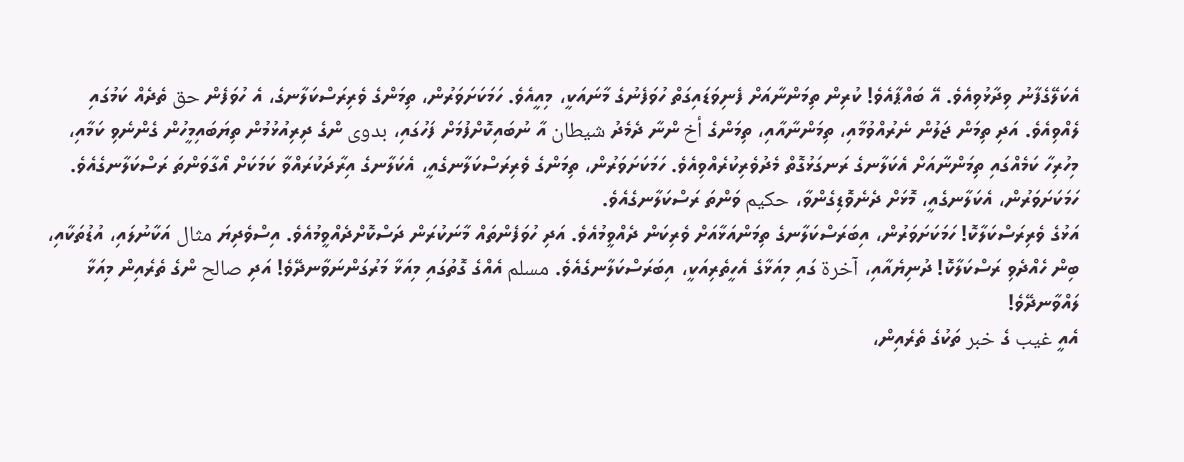އެކަލޭގެފާނު ވިދާޅުވިއެވެ. އޭ ބައްޕާއެވެ! ކުރިން ތިމަންނާއަށް ފެނިވަޑައިގަތް ހުވަފެނުގެ މާނައަކީ، މިއީއެވެ. ހަމަކަށަވަރުން، ތިމަންގެ ވެރިރަސްކަލާނގެ، އެ ހުވަފެން حق ތެދެއް ކަމުގައި ލެއްވިއެވެ. އަދި ތިމަން ޖަލުން ނެރުއްވުމާއި، ތިމަންނާއާއި، ތިމަންގެ أخ ންނާ ދެމެދު شيطان އާ ނުބައިކޮށްފުމަށް ފަހުގައި، بدوى ންގެ ދިރިއުޅުމުން ތިޔަބައިމީހުން ގެންނެވި ކަމާއި، މިހުރިހާ ކަމެއްގައި ތިމަންނާއަށް އެކަލާނގެ ރަނގަޅުގޮތް މެދުވެރިކުރެއްވިއެވެ. ހަމަކަށަވަރުން، ތިމަންގެ ވެރިރަސްކަލާނގެއީ، އެކަލާނގެ އިރާދަކުރައްވާ ކަމަކަށް އޯގާވަންތަ ރަސްކަލާނގެއެވެ. ހަމަކަށަވަރުން، އެކަލާނގެއީ، މޮޅަށް ދެނެވޮޑިގެންވާ، حكيم ވަންތަ ރަސްކަލާނގެއެވެ.
އަޅުގެ ވެރިރަސްކަލާކޮ! ހަމަކަށަވަރުން، އިބަރަސްކަލާނގެ ތިމަންއަޅާއަށް ވެރިކަން ދެއްވީމުއެވެ. އަދި ހުވަފެންތައް މާނަކުރަން ދަސްކޮށްދެއްވީމުއެވެ. އިސްވެދިޔަ مثال އަކާނުލައި، އުޑުތަކާއި، ބިން ހެއްދެވި ރަސްކަލާކޮ! ދުނިޔެއާއި، آخرة ގައި މިއަޅާގެ އެހީތެރިއަކީ، އިބަރަސްކަލާނގެއެވެ. مسلم އެއްގެ ގޮތުގައި މިއަޅާ މަރުގަންނަވާނދޭވެ! އަދި صالح ންގެ ތެރެއިން މިއަޅާ ލައްވާނދޭވެ!
އެއީ غيب ގެ خبر ތަކުގެ ތެރެއިން،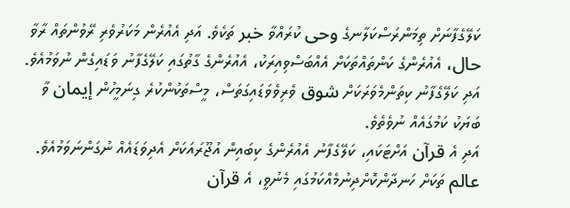ކަލޭގެފާނަށް ތިމަންރަސްކަލާނގެ وحى ކުރައްވާ خبر ތަކެވެ. އަދި އެއުރެން މަކަރުވެރި ރޭވުންތައް ރާވާ حال، އެއުރެންގެ ކަންތައްތަކަށް އެއްބަސްވިއިރަކު، އެއުރެންގެ ގާތުގައި ކަލޭގެފާނު ވަޑައިގެން ނުވަމުއެވެ.
އަދި ކަލޭގެފާނު ކިތަންމެވަރަކަށް شوق ވެރިވެވަޑައިގަތަސް، މީސްތަކުންކުރެ ގިނަމީހުން إيمان ވާ ބަޔަކު ކަމުގައެއް ނުވެތެވެ.
އަދި އެ قرآن އަށްޓަކައި، ކަލޭގެފާނު އެއުރެންގެ ކިބައިން އުޖޫރައަކަށް އެދިވަޑައެއް ނުގަންނަވަމުއެވެ. عالم ތަކަށް ހަނދާންކޮށްދިނުމެއްކަމުގައި މެނުވީ، އެ قرآن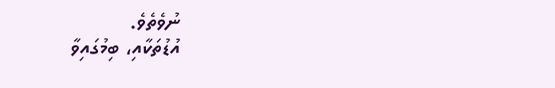ނުވެތެވެ.
އުޑުތަކާއި، ބިމުގައިވާ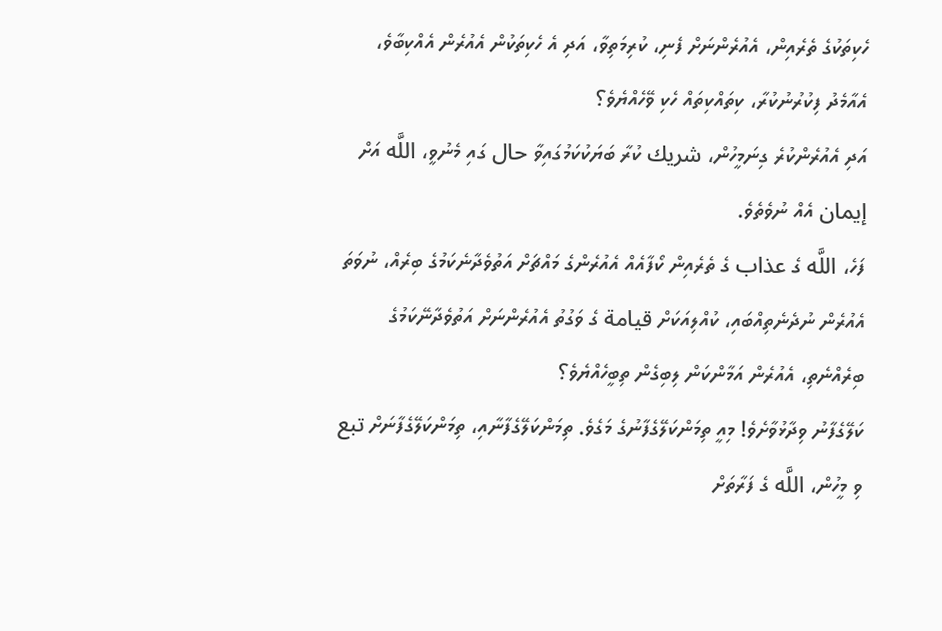ހެކިތަކުގެ ތެރެއިން، އެއުރެންނަށް ފެނި، ކުރިމަތިވާ، އަދި އެ ހެކިތަކުން އެއުރެން އެއްކިބާވެ، އެއާމެދު ފިކުރުނުކުރާ، ކިތައްކިތައް ހެކި ވޭހެއްޔެވެ؟
އަދި އެއުރެންކުރެ ގިނަމީހުން، شريك ކުރާ ބަޔަކުކަމުގައިވާ حال ގައި މެނުވީ، اللَّه އަށް إيمان އެއް ނުވެތެވެ.
ފަހެ، اللَّه ގެ عذاب ގެ ތެރެއިން ކޯފާއެއް އެއުރެންގެ މައްޗަށް އަތުވެދާނެކަމުގެ ބިރެއް، ނުވަތަ އެއުރެން ނުދެނެތިއްބައި، ކުއްލިއަކަށް قيامة ގެ ވަގުތު އެއުރެންނަށް އަތުވެދާނޭކަމުގެ ބިރެއްނެތި، އެއުރެން އަމާންކަން ލިބިގެން ތިބީހެއްޔެވެ؟
ކަލޭގެފާނު ވިދާޅުވާށެވެ! މިއީ ތިމަންކަލޭގެފާނުގެ މަގެވެ. ތިމަންކަލޭގެފާނާއި، ތިމަންކަލޭގެފާނަށް تبع ވި މީހުން، اللَّه ގެ ފަރާތަށް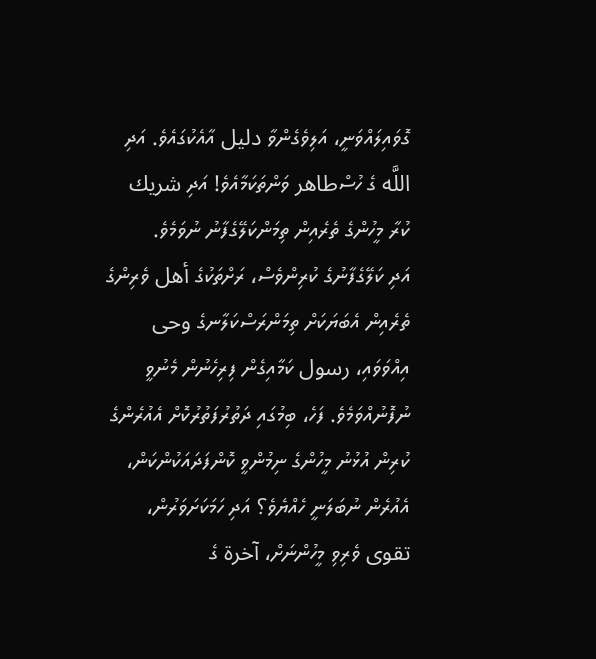ގޮވައިލައްވަނީ، އަލިވެގެންވާ دليل އާއެކުގައެވެ. އަދި اللَّه ގެ ހުސްطاهر ވަންތަކަމާއެވެ! އަދި شريك ކުރާ މީހުންގެ ތެރެއިން ތިމަންކަލޭގެފާނު ނުވަމެވެ.
އަދި ކަލޭގެފާނުގެ ކުރިންވެސް، ރަށްތަކުގެ أهل ވެރިންގެ ތެރެއިން އެބަޔަކަށް ތިމަންރަސްކަލާނގެ وحى އިއްވަވައި، رسول ކަމާއިގެން ފިރިހެނުން މެނުވީ ނުފޮނުއްވަމެވެ. ފަހެ، ބިމުގައި ދަތުރުފަތުރުކޮށް އެއުރެންގެ ކުރިން އުޅުނު މީހުންގެ ނިމުންވީ ކޮންފަދައަކުންކަން، އެއުރެން ނުބަލަނީ ހެއްޔެވެ؟ އަދި ހަމަކަށަވަރުން، تقوى ވެރިވި މީހުންނަށް، آخرة ގެ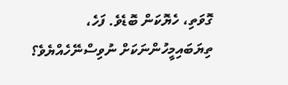ގޮވަތި، ހެޔޮކަން ބޮޑެވެ. ފަހެ، ތިޔަބައިމީހުންނަކަށް ނުވިސްނޭހެއްޔެވެ؟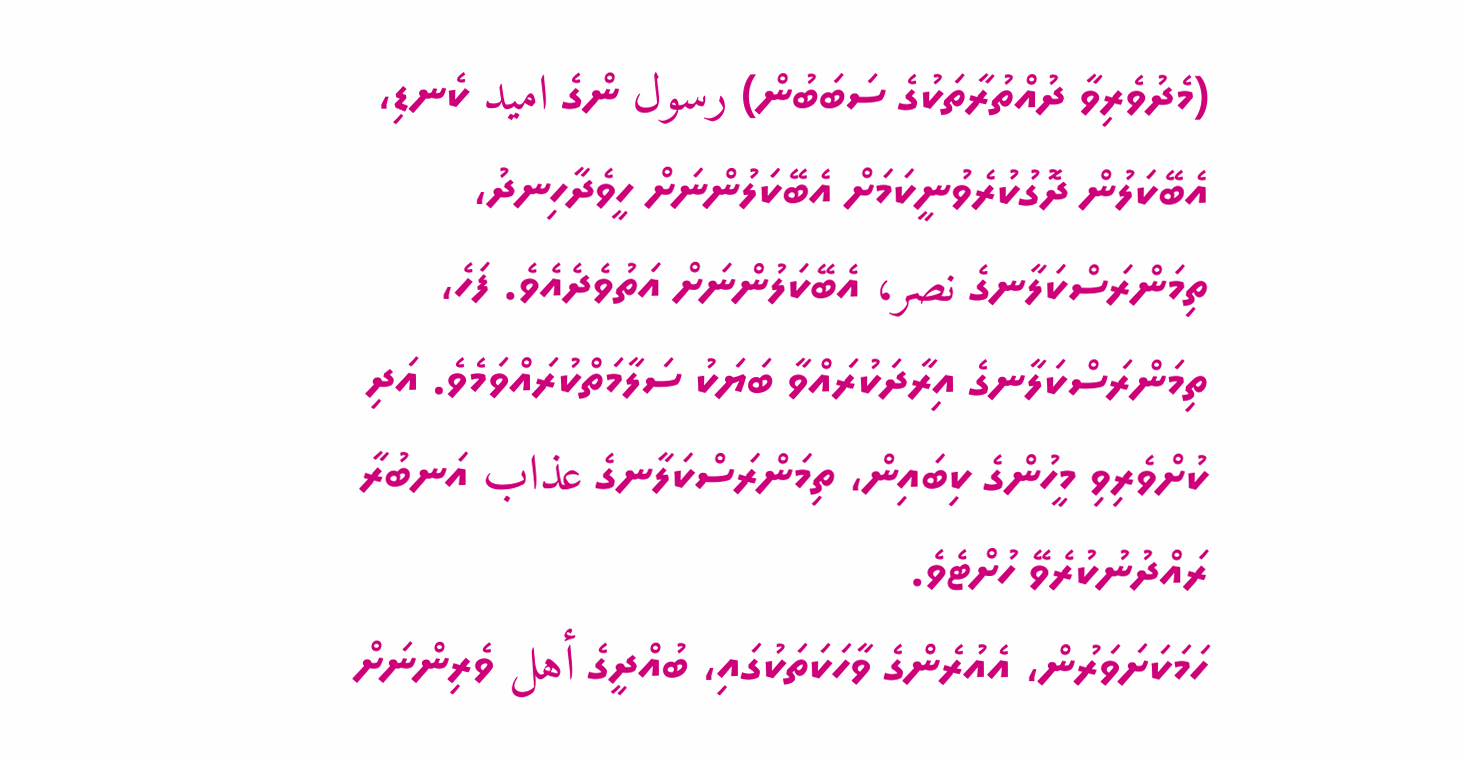(މެދުވެރިވާ ދުއްތުރާތަކުގެ ސަބަބުން) رسول ންގެ اميد ކެނޑި، އެބޭކަލުން ދޮގުކުރެވުނީކަމަށް އެބޭކަލުންނަށް ހީވެދާހިނދު، ތިމަންރަސްކަލާނގެ نصر، އެބޭކަލުންނަށް އަތުވެދެއެވެ. ފަހެ، ތިމަންރަސްކަލާނގެ އިރާދަކުރައްވާ ބަޔަކު ސަލާމަތްކުރައްވަމެވެ. އަދި ކުށްވެރިވި މީހުންގެ ކިބައިން، ތިމަންރަސްކަލާނގެ عذاب އަނބުރާ ރައްދުނުކުރެވޭ ހުށްޓެވެ.
ހަމަކަށަވަރުން، އެއުރެންގެ ވާހަކަތަކުގައި، ބުއްދީގެ أهل ވެރިންނަށް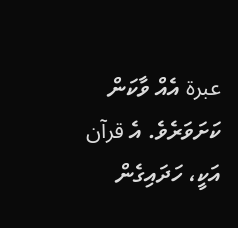عبرة އެއް ވާކަން ކަށަވަރެވެ. އެ قرآن އަކީ، ހަދައިގެން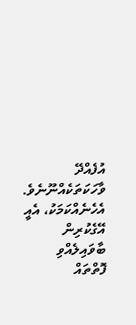އުފެއްދޭ ވާހަކަތަކެއްނޫނެވެ. އެހެނެއްކަމަކު، އެއީ އޭގެކުރިން ބާވައިލެއްވި ފޮތްތައް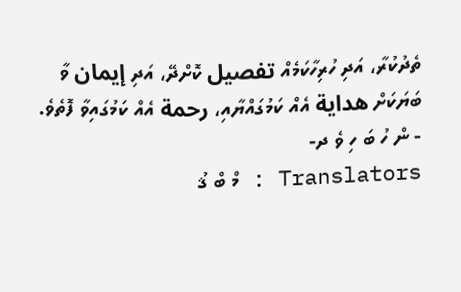ތެދުކުރާ، އަދި ހުރިހާކަމެއް تفصيل ކޮށްދޭ، އަދި إيمان ވާ ބަޔަކަށް هداية އެއް ކަމުގައްޔާއި، رحمة އެއް ކަމުގައިވާ ފޮތެވެ.
- ން ހު ބަ ހި ވެ ދ-
Translators : މް ބް ޤު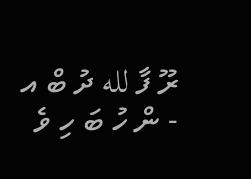ރޫ ފާ لله ދު ބް އ
- ން ހު ބަ ހި ވެ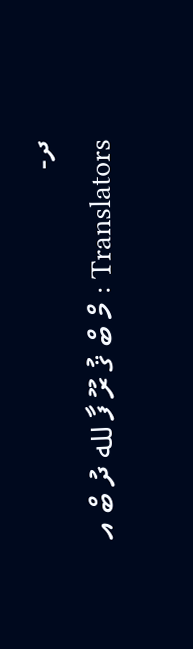ދ-
Translators : މް ބް ޤު ރޫ ފާ لله ދު ބް އ